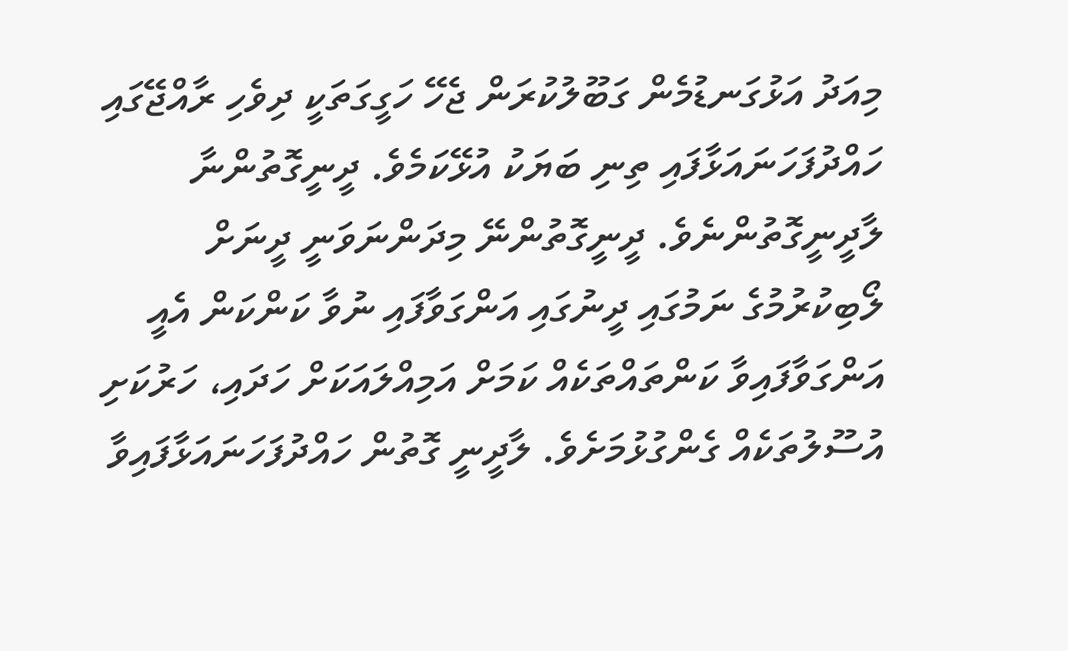މިއަދު އަޅުގަނޑުމެން ގަބޫލުކުރަން ޖެހޭ ހަގީގަތަކީ ދިވެހި ރާއްޖޭގައި ހައްދުފަހަނައަޅާފައި ތިނި ބަޔަކު އުޅޭކަމެވެ. ދީނީގޮތުންނާ ލާދީނީގޮތުންނެވެ. ދީނީގޮތުންނޭ މިދަންނަވަނީ ދީނަށް ލޯބިކުރުމުގެ ނަމުގައި ދީނުގައި އަންގަވާފައި ނުވާ ކަންކަން އެއީ އަންގަވާފައިވާ ކަންތައްތަކެއް ކަމަށް އަމިއްލައަކަށް ހަދައި، ހަރުކަށި އުސޫލުތަކެއް ގެންގުޅުމަށެވެ. ލާދީނީ ގޮތުން ހައްދުފަހަނައަޅާފައިވާ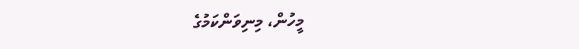މީހުން، މިނިވަންކަމުގެ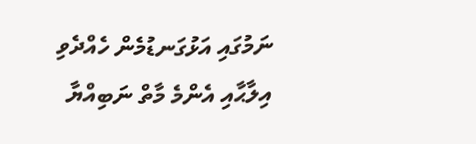ނަމުގައި އަޅުގަނޑުމެން ހެއްދެވި އިލާޙާއި އެންމެ މާތް ނަބިއްޔާ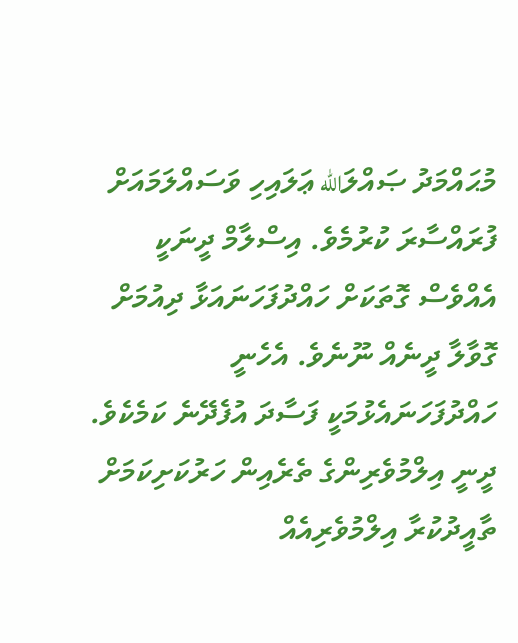މުޙައްމަދު ޞައްލަالله ޢަލައިހި ވަސައްލަމައަށް ފުރައްސާރަ ކުރުމެވެ. އިސްލާމް ދީނަކީ އެއްވެސް ގޮތަކަށް ހައްދުފަހަނައަޅާ ދިއުމަށް ގޮވާލާ ދީނެއް ނޫނެވެ. އެހެނީ ހައްދުފަހަނައެޅުމަކީ ފަސާދަ އުފެދޭނެ ކަމެކެވެ.
ދީނީ އިލްމުވެރިންގެ ތެރެއިން ހަރުކަށިކަމަށް ތާއީދުކުރާ އިލްމުވެރިއެއް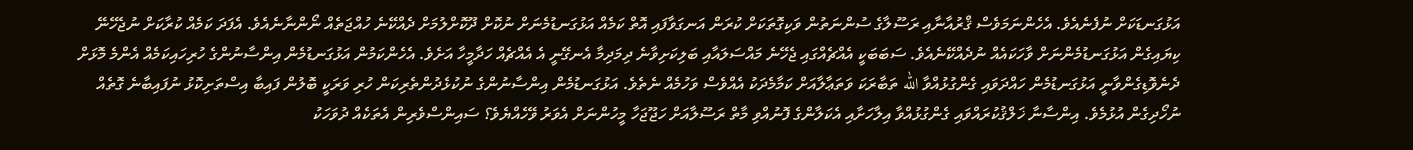އަޅުގަނޑަކަށް ނުފެނެއެވެ. އެހެންނަމަވެސް ޤްރުއާނާއި ރަސޫލާގެ ސުންނަތުން ވަކިގޮތަކަށް ކުރަން އަނގަވާފައި އޮތް ކަމެއް އަޅުގަނޑުމެނަށް ނުކޮށް ދޫކޮށްލުމަށް ދެއްކޭނެ ހުއްޖަތެއް ނޯންނާނެއެވެ. އެފަދަ ކަމެއް ކުރާކަށް ނުޖެހޭނޭ ކިޔައިގެން އަޅުގަނޑުމެންނަށް ވާހަކައެއް ނުދެއްކޭނެއެވެ. ސަބަބަކީ އެއްޗެއްގައި ޖެހޭނެ މައްސަލައާއި ބަލިކަށިވާނެ ދިމަދިމާ އެނގޭނީ އެ އެއްޗެއް ހަދާމީހާ އަށެވެ. އެހެންކަމުން އަޅުގަނޑުމެން އިންސާނުންގެ ހުރިހައިކަމެއް އެންމެ މޮޅަށް ދެނެވޮޑިގެންވާނީ އަޅުގަނޑުމެން ހައްދަވައި ގެންގުޅުއްވާ الله ތަބާރަކަ ވަތަޢާލާއަށް ކަމާމެދަކު އެއްވެސް ވަހުމެއް ނެތެވެ. އަޅުގަނޑުމެން އިންސާނުންގެ ނުކުޅެދުންތެރިކަން ހުރި ވަރަކީ ބޮލުން ފައިބާ އިސްތަށިކޮޅު ނުފައިބާނެ ގޮތެއް ނުހޯދިގެން އުޅުމެވެ. އިންސާނާ ޚަލްޤުކުރައްވައި ގެންގުޅުއްވާ އިލާހަށާއި އެކަލާންގެ ފޮނުއްވި މާތް ރަސޫލާއަށް ހަޖޫޖަހާ މީހުންނަށް އެވަރު ވޭހެއްޔެވެ؟ ސައިންސްވެރިން އެތަކެއް ދުވަހަކު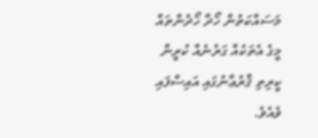މަސައްކަތުން ހޯދާ ހޯދުންތައް މީގެ އެތަކެއް ގަރުނެއް ކުރީން ކީރިތި ޤްރުޢާނުގައި އައިސްފައި ވެއެވެ.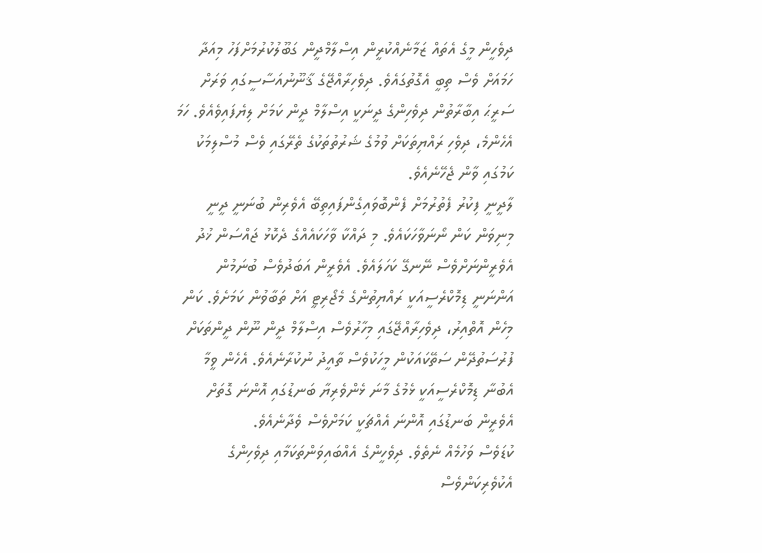ދިވެހީން މީގެ އެތައް ޒަމާނެއްކުރީން އިސްލާމްދީން ގަބޫލުކުރުމަށްފަހު މިއަދާ ހަމައަށް ވެސް ތިބީ އެގޮތުގައެވެ. ދިވެހިރާއްޖޭގެ ޤާނޫނުއަސާސީގައި ވަރަށް ސަރީޙަ އިބާރާތުން ދިވެހިންގެ ދީނަކީ އިސްލާމް ދީން ކަމަށް ލިޔެފައިވެއެވެ. ހަމަ އެހެންމެ، ދިވެހި ރައްޔިތަކަށް ވުމުގެ ޝަރުތުތަކުގެ ތެރޭގައި ވެސް މުސްލިމަކު ކަމުގައި ވާން ޖެހޭނެއެވެ.
ލާދީނީ ފިކުރު ފެތުރުމަށް ފެންބޮވައިގެންފައިތިބޭ އެވެރިން ބުނަނީ ދީނީ މިނިވަން ކަން ނޯނަވާހަކައެވެ. މި ދައްކާ ވާހަކައެއްގެ ދެކޮޅު ޖައްސަން ޚުދު އެވެރީންނަށްވެސް ނޭނގޭ ކަހަލައެވެ. އެވެރީން އަބަދުވެސް ބުނަމުން އަންނަނީ ޑިމޮކްރެސީއަކީ ރައްޔިތުންގެ މެޖޯރިޓީ އަށް ތަބާވުން ކަމަށެވެ. ކަން މިހެން އޮތްއިރު، ދިވެހިރާއްޖޭގައި މިހާރުވެސް އިސްލާމް ދީން ނޫން ދީންތަކަށް ފުރުސަތުދޭން ސަތޭކައަކުން މީހަކުވެސް ތާއީދު ނުކުރާނެއެވެ. އެހެން ވީމާ އެބުނާ ޑިމޮކްރެސީއަކީ ޅެމުގެ މާނަ ޅެންވެރިޔާ ބަނޑުގައި އޮންނަ ގޮތަށް އެވެރީން ބަނޑުގައި އޮންނަ އެއްޗަކީ ކަމަށްވެސް ވެދާނެއެވެ.
ކުޑަވެސް ވަހުމެއް ނެތެވެ. ދިވެހީންގެ އެއްބައިވަންތަކަމާއި ދިވެހިންގެ އެކުވެރިކަންވެސް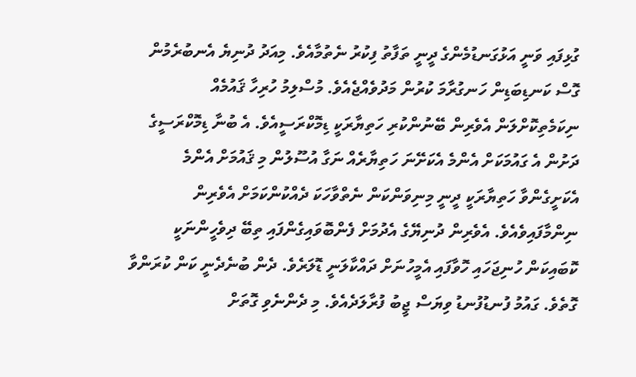ގުޅިފައި ވަނީ އަޅުގަނޑުމެންގެ ދީނީ ތަފާތު ފިކުރު ނެތުމާއެވެ. މިއަދު ދުނިޔެ އެނބުރެމުން ގޮސް ކަނޑިބަޑިން ހަނގުރާމަ ކުރުން މަދުވެއްޖެއެވެ. މުސްލިމު ހުރިހާ ޤައުމެއް ނިކަމެތިކޮށްލަން އެވެރިން ބޭނުންކުރި ހަތިޔާރަކީ ޑިމޮކްރަސީއެވެ. އެ ބުނާ ޑިމޮކްރަސީގެ ދަށުން އެ ގައުމަކަށް އެންމެ އެކަށޭނަ ހަތިޔާރެއް ނަގާ އުސޫލުން މި ޤައުމަށް އެންމެ އެކަށީގެންވާ ހަތިޔާރަކީ ދީނީ މިނިވަންކަން ނެތްވާހަކަ ދެއްކުންކަމަށް އެވެރިން ނިންމާފައިވެއެވެ. އެވެރިން ދުނިޔޭގެ އެދުމަށް ފެންބޮވައިގެންފައި ތިބޭ ދިވެހީންނަކީ ކޮބައިކަން ހުނިޖަހައި ހޮވާފައި އެމީހުނަށް ދައްކާލަނީ ޑޮލަރެވެ. ދެން ބުނެދެނީ ކަން ކުރަންވާ ގޮތެވެ. ގައުމު ފުނޑުފުނޑު ވިޔަސް ޖީބު ފުރާލަދެއެވެ. މި ދެންނެވި ގޮތަށް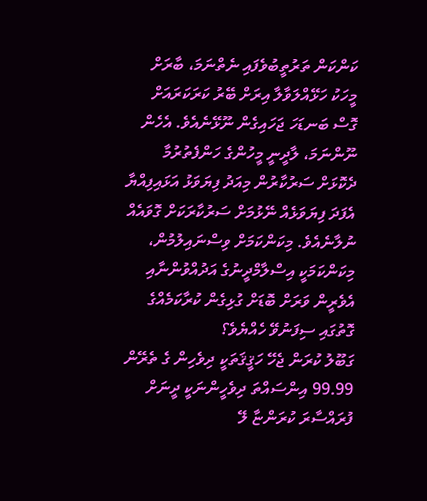ކަންކަން ތަރުތީބުވެފައި ނެތްނަމަ، ބާރަށް މީހަކު ހަޅޭއްލަވާލާ އިރަށް ބޭރު ކަރަކަރައަށް ގޮސް ބަނޑަހަ ޖަހައިގެން ނޫޅޭނެއެވެ. އެހެން ނޫންނަމަ، ލާދީނީ މީހުންގެ ހަންފެތުރުމާ ދެކޮޅަށް ސަރުކާރުން މިއަދު ފިޔަވަޅު އަޅައިފިއްޔާ އެފަދަ ފިޔަވަޅެއް ނޭޅުމަށް ސަރުކާރަކަށް ގޮވައެއް ނުލާނެއެވެ. މިކަންކަމަށް ވިސްނައިލުމުން، މިކަންކަމަކީ އިސްލާމްދީނުގެ އަދުއްވުންނާއި އެވެރީން ވަރަށް ބޮޑަށް ގުޅިގެން ކުރާކަމެއްގެ ގޮތުގައި ސިފަނުވޭ ހެއްޔެވެ؟
ގަބޫލު ކުރަން ޖެހޭ ހަޤީޤަތަކީ ދިވެހިން ގެ ތެރޭން 99.99 އިންސައްތަ ދިވެހީންނަކީ ދީނަށް ފުރައްސާރަ ކުރަންޏާ ލޭ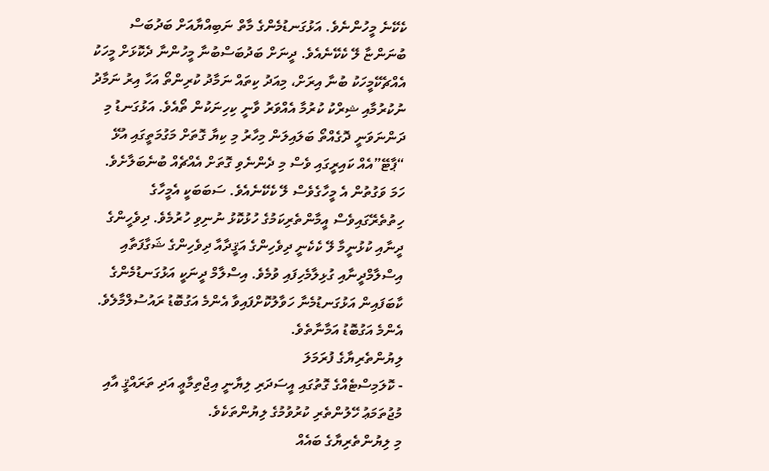ކެކޭނެ މީހުންނެވެ. އަޅުގަނޑުމެންގެ މާތް ނަބިއްޔާއަށް ބަދުބަސް ބުނަންޏާ ލޭ ކެކޭނެއެވެ. ދީނަށް ބަދުބަސްބުނާ މީހުންނާ ދެކޮޅަށް މީހަކު އެއްޗެކޭމީހަކު ބުނާ އިރަށް، މިއަދު ކިތައް ނަމާދު ކުރިންތޯ އަހާ އިރު ނަމާދު ނުކުރުމާއި ޝިރްކު ކުރުމާ އެއްވަރު ވާނީ ކިހިނަކުން ތޯއެވެ. އަޅުގަނޑު މި ދަންނަވަނީ ދޮގެއްތޯ ބަލައިލަން މިހާރު މި ކިޔާ ގޮތަށް މަގުމަތީގައި އުޅޭ “ޕާޓޭ”އެއް ކައިރީގައި ވެސް މި ދެންނެވި ގޮތަށް އެއްޗެއް ބުނެބަލާށެވެ. ހަމަ ވަގުތުން އެ މީހާގެވެސް ލޭ ކެކޭނެއެވެ. ސަބަބަކީ އެމީހާގެ ހިތުތެރޭގައިވެސް އީމާންތެރިކަމުގެ ހުޅުކޮޅު ނުނިވި ހުރުމެވެ. ދިވެހީންގެ ދީނާއި ކުޅުނީމާ ލޭ ކެކެނީ ދިވެހިންގެ އަޤީދާއާ ދިވެހިންގެ ޝަގާފަތާއި އިސްލާމްދީނާއި ގުޅިލާމެހިފައި ވުމެވެ. އިސްލާމް ދީނަކީ އަޅުގަނޑުމެންގެ ކާބަފައިން އަޅުގަނޑުމެނާ ހަވާލުކޮށްފައިވާ އެންމެ އަގުބޮޑު ރައުސުލްމާލެވެ. އެންމެ އަގުބޮޑު އަމާނާތެވެ.
ލިޔުންތެރިޔާގެ ފުރަމަލަ
- ކޮލަމިސްޓެއްގެ ގޮތުގައި އީސަދަރި ލިޔާނީ އިޖްތިމާޢީ އަދި ތަރައްޤީ އާއި މުޖުތަމަޢު ހޭލުންތެރި ކުރުވުމުގެ ލިޔުންތަކެވެ.
މި ލިޔުންތެރިޔާގެ ބައެއް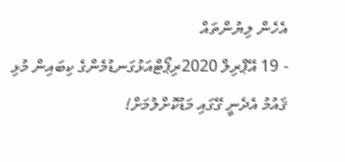އެހެން ލިޔުންތައް
- 19 އޭޕްރިލް 2020ރިޕޯޓްއަޅުގަނޑުމެންގެ ކިބައިން މުޅި ޤައުމު އެދެނީ ގޭގައި މަޑުކޮށްލުމަށް!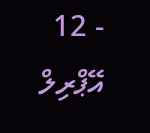- 12 އޭޕްރިލް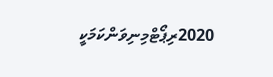2020ރިޕޯޓްމިނިވަންކަމަކީ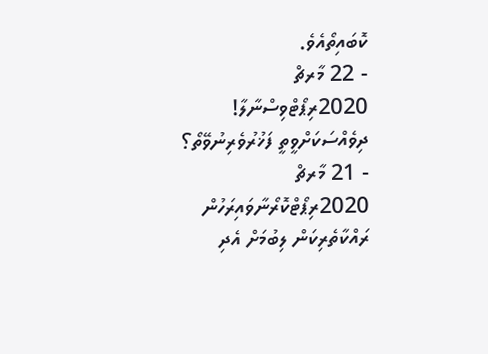ކޮބައިތޯއެވެ.
- 22 މާރޗް 2020ރިޕޯޓްވިސްނާލާ! ދިވެއްސަކަށްވީތީ ފަޚުރުވެރިނުވޭތޯ؟
- 21 މާރޗް 2020ރިޕޯޓްކޮރޯނާވައިރަހުން ރައްކާތެރިކަން ލިބުމަށް އެދި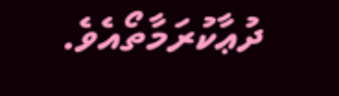ދުޢާކުރަމާތޯއެވެ.